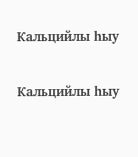Кальцийлы һыу

Кальцийлы һыу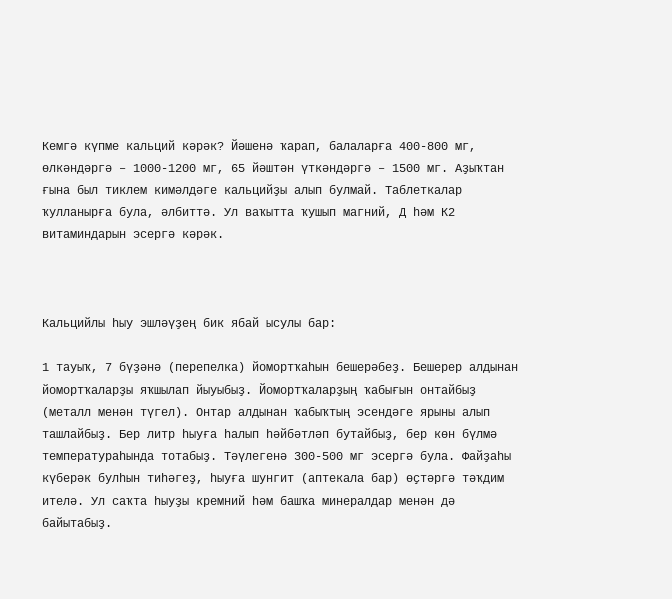Кемгә күпме кальций кәрәк? Йәшенә ҡарап, балаларға 400-800 мг, өлкәндәргә – 1000-1200 мг, 65 йәштән үткәндәргә – 1500 мг. Аҙыҡтан ғына был тиклем кимәлдәге кальцийҙы алып булмай. Таблеткалар ҡулланырға була, әлбиттә. Ул ваҡытта ҡушып магний, Д һәм К2 витаминдарын эсергә кәрәк.



Кальцийлы һыу эшләүҙең бик ябай ысулы бар:

1 тауыҡ, 7 бүҙәнә (перепелка) йомортҡаһын бешерәбеҙ. Бешерер алдынан йомортҡаларҙы яҡшылап йыуыбыҙ. Йомортҡаларҙың ҡабығын онтайбыҙ (металл менән түгел). Онтар алдынан ҡабыҡтың эсендәге ярыны алып ташлайбыҙ. Бер литр һыуға һалып һәйбәтләп бутайбыҙ, бер көн бүлмә температураһында тотабыҙ. Тәүлегенә 300-500 мг эсергә була. Файҙаһы күберәк булһын тиһәгеҙ, һыуға шунгит (аптекала бар) өҫтәргә тәҡдим ителә. Ул саҡта һыуҙы кремний һәм башҡа минералдар менән дә байытабыҙ.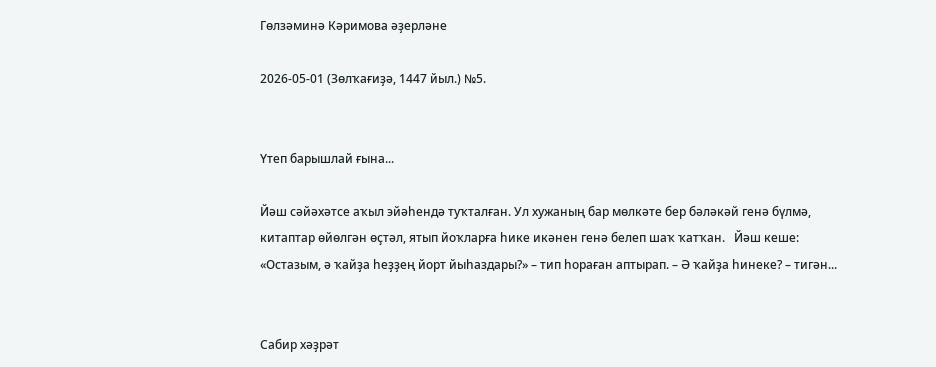Гөлзәминә Кәримова әҙерләне

2026-05-01 (Зөлҡағиҙә, 1447 йыл.) №5.


Үтеп барышлай ғына...

Йәш сәйәхәтсе аҡыл эйәһендә туҡталған. Ул хужаның бар мөлкәте бер бәләкәй генә бүлмә, китаптар өйөлгән өҫтәл, ятып йоҡларға һике икәнен генә белеп шаҡ ҡатҡан.   Йәш кеше: «Остазым, ә ҡайҙа һеҙҙең йорт йыһаздары?» – тип һораған аптырап. – Ә ҡайҙа һинеке? – тигән...


Сабир хәҙрәт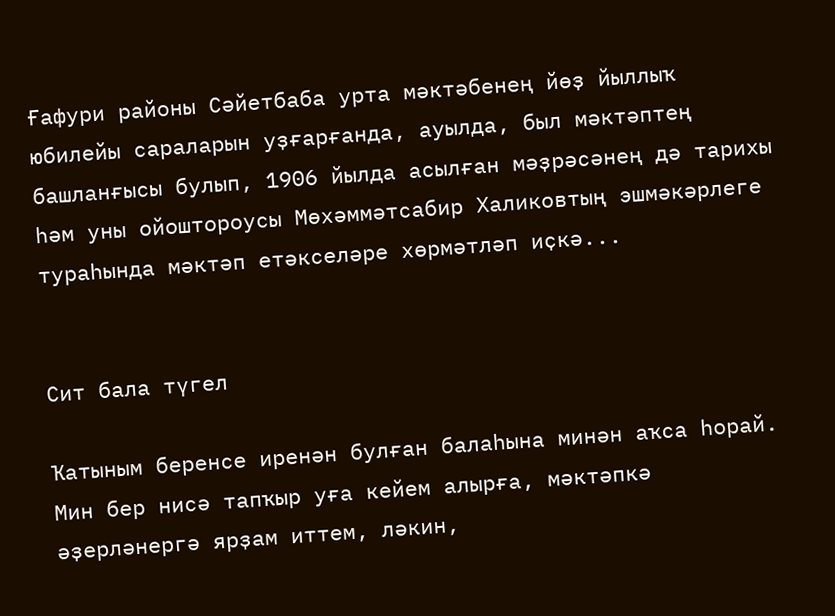Ғафури районы Сәйетбаба урта мәктәбенең йөҙ йыллыҡ юбилейы сараларын уҙғарғанда, ауылда, был мәктәптең башланғысы булып, 1906 йылда асылған мәҙрәсәнең дә тарихы һәм уны ойоштороусы Мөхәммәтсабир Халиковтың эшмәкәрлеге тураһында мәктәп етәкселәре хөрмәтләп иҫкә...


Сит бала түгел

Ҡатыным беренсе иренән булған балаһына минән аҡса һорай. Мин бер нисә тапҡыр уға кейем алырға, мәктәпкә әҙерләнергә ярҙам иттем, ләкин,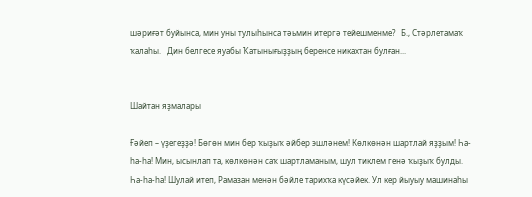шәриғәт буйынса, мин уны тулыһынса тәьмин итергә тейешменме?   Б., Стәрлетамаҡ ҡалаһы.   Дин белгесе яуабы Ҡатынығыҙҙың беренсе никахтан булған...


Шайтан яҙмалары

Ғәйеп – үҙегеҙҙә! Бөгөн мин бер ҡыҙыҡ әйбер эшләнем! Көлкөнән шартлай яҙҙым! Һа-һа-һа! Мин, ысынлап та, көлкөнән саҡ шартламаным, шул тиклем генә ҡыҙыҡ булды. Һа-һа-һа! Шулай итеп, Рамазан менән бәйле тарихҡа күсәйек. Ул кер йыуыу машинаһы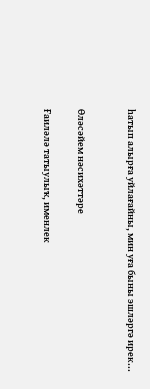һатып алырға уйлағайны, мин уға быны эшләргә ирек...


Өләсәйем нәсихәттәре

Ғаиләлә татыулыҡ, именлек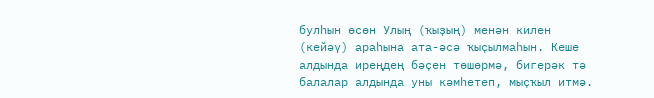булһын өсөн Улың (ҡыҙың) менән килен (кейәү) араһына ата-әсә ҡыҫылмаһын. Кеше алдында иреңдең бәҫен төшөрмә, бигерәк тә балалар алдында уны кәмһетеп, мыҫҡыл итмә.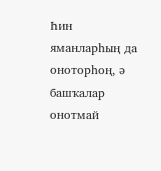Һин яманларһың да оноторһоң, ә башҡалар онотмай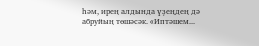һәм, ирең алдында үҙеңдең дә абруйың төшәсәк. «Иптәшем...